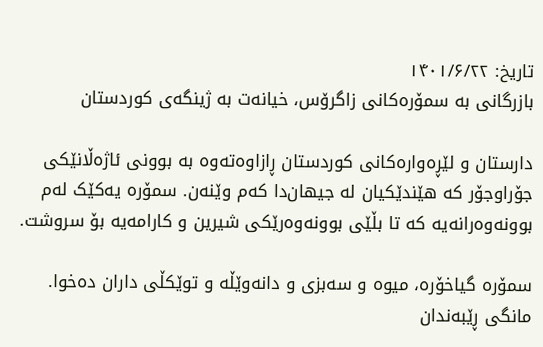تاریخ: ۱۴۰۱/۶/۲۲
بازرگانی بە سمۆرەکانی زاگرۆس، خیانەت بە ژینگەی کوردستان

دارستان و لێڕەوارەکانی کوردستان ڕازاوەتەوە بە بوونی ئاژەڵانێکی جۆراوجۆر کە هێندێکیان لە جیهان‌دا کەم وێنەن. سمۆره یەکێک لەم بوونەوەرانەیە کە تا بڵێی بوونەوەرێکی شیرین و کارامەیە بۆ سروشت.

سمۆره گیاخۆره، میوه و سەبزی و دانەوێڵە و توێکڵی داران دەخوا. مانگی ڕێبەندان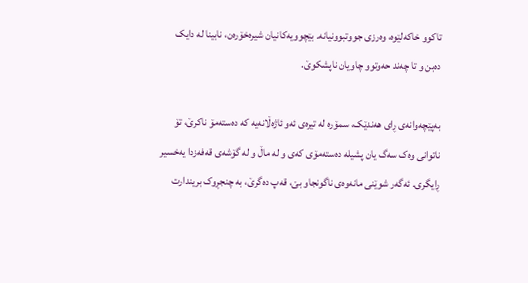تاکوو خاکەلێوە، وەرزی جووتبوونیانە. بێچوویەکانیان شیرەخۆرەن، نابینا لە دایک دەبن و تا چەند حەوتوو چاویان ناپشکوێ.

بەپێچەوانەی ڕای هەندێک، سمۆرە لە تیرەی ئەو ئاژەڵانەیە کە دەستەمۆ ناکرێ، تۆ ناتوانی وەک سەگ یان پشیلە دەستەمۆی کەی و لە ماڵ‌ و لە گۆشەی قەفەزدا یەخسیر ڕایگری. ئەگەر شوێنی مانەوەی ناگونجاو بێ، قەپ دەگرێ، بە چنجڕوک بریندارت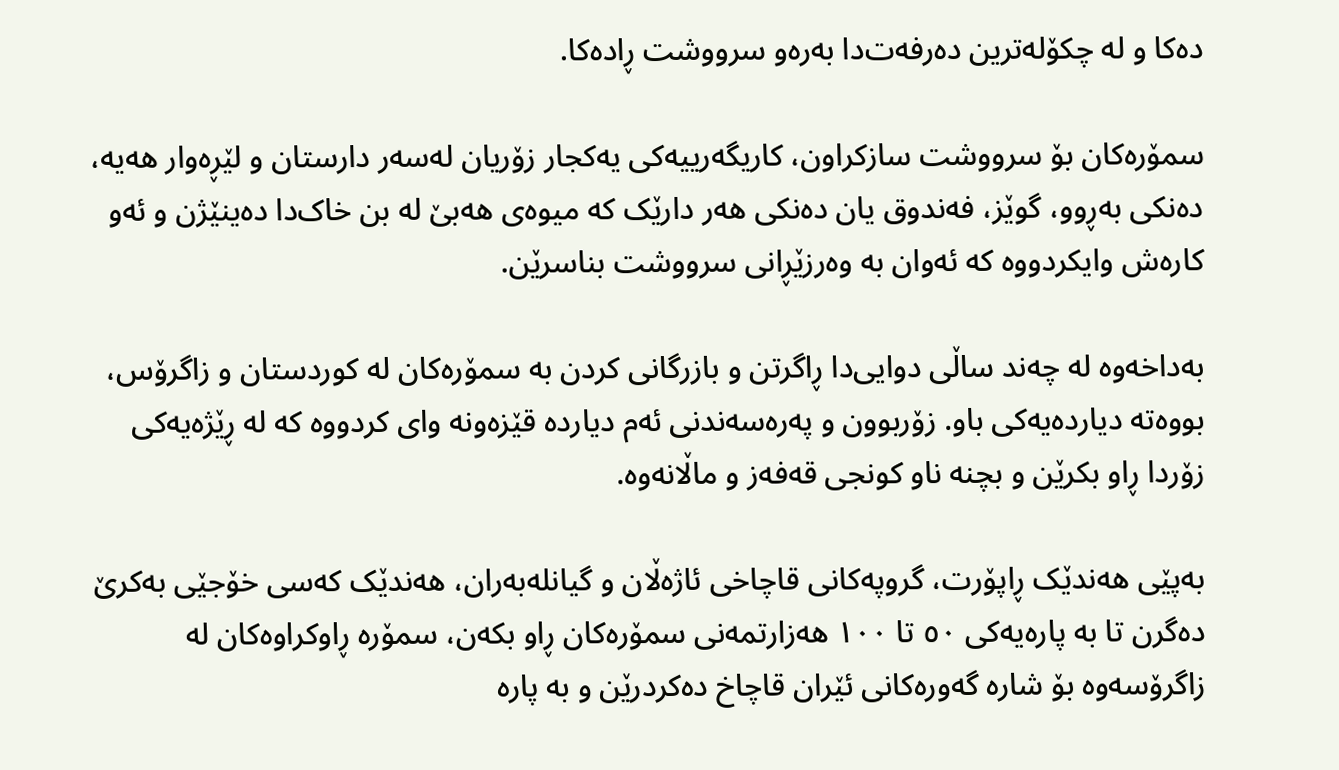دەکا و لە چکۆلەترین دەرفەت‌دا بەرەو سرووشت ڕادەکا.

سمۆرەکان بۆ سرووشت سازکراون، کاریگەرییەکی یەکجار زۆریان لەسەر دارستان و لێڕەوار هەیە، دەنکی بەڕوو، گوێز، فەندوق یان دەنکی هەر دارێک کە میوەی هەبێ لە بن خاک‌دا دەینێژن و ئەو کارەش وایکردووە کە ئەوان بە وەرزێڕانی سرووشت بناسرێن.

بەداخەوە لە چەند ساڵی دوایی‌دا ڕاگرتن و بازرگانی کردن بە سمۆرەکان لە کوردستان و زاگرۆس، بووەتە دیاردەیەکی باو. زۆربوون و پەرەسەندنی ئەم دیاردە قێزەونە وای کردووە کە لە ڕێژەیەکی زۆردا ڕاو بکرێن و بچنە ناو کونجی قەفەز و ماڵانەوە.

بەپێی هەندێک ڕاپۆرت، گروپەکانی قاچاخی ئاژەڵان و گیانلەبەران، هەندێک کەسی خۆجێی بەکرێ دەگرن تا بە پارەیەکی ٥٠ تا ١٠٠ هەزارتمەنی سمۆرەکان ڕاو بکەن، سمۆرە ڕاوکراوەکان لە زاگرۆسەوە بۆ شارە گەورەکانی ئێران قاچاخ دەکردرێن و بە پارە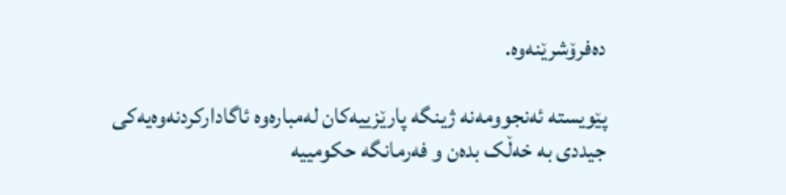دەفرۆشرێنەوە.

پێویسته ئەنجوومەنە ژینگە پارێزییەکان لەمبارەوە ئاگادارکردنەوەیەکی جیددی بە خەڵک بدەن و فەرمانگە حکومییە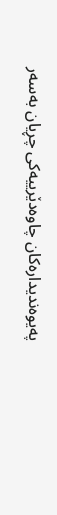پەیوەندیدارەکان چاوەدێرییەکی چڕیان بەسەر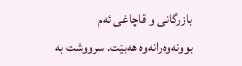بازرگانی و قاچاغی ئەم بوونەوەرانەوە هەبێت. سرووشت بە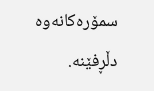سمۆرەکانەوە دڵڕفێنە.